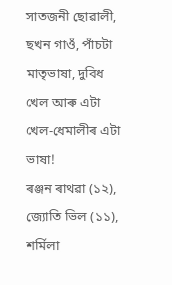সাতজনী ছোৱালী, ছখন গাওঁ, পাঁচটা মাতৃভাষা, দুবিধ খেল আৰু এটা খেল-ধেমালীৰ এটা ভাষা!
ৰঞ্জন ৰাথৱা (১২), জ্যোতি ভিল (১১), শৰ্মিলা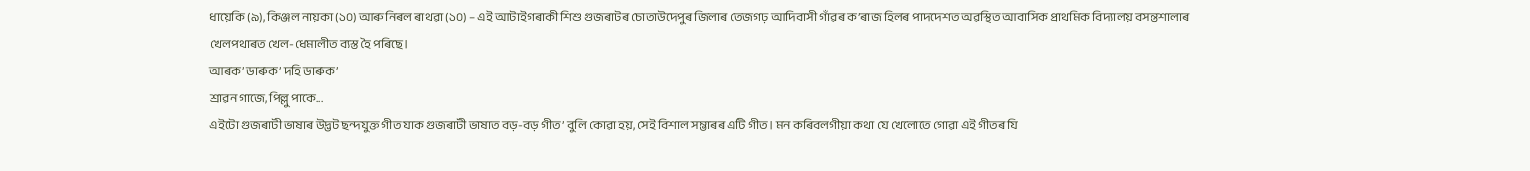ধায়েকি (৯), কিঞ্জল নায়কা (১০) আৰু নিৰল ৰাথৱা (১০) – এই আটাইগৰাকী শিশু গুজৰাটৰ চোতাউদেপুৰ জিলাৰ তেজগঢ় আদিবাসী গাঁৱৰ ক’ৰাজ হিলৰ পাদদেশত অৱস্থিত আবাসিক প্ৰাথমিক বিদ্যালয় বসন্তশালাৰ খেলপথাৰত খেল-ধেমালীত ব্যস্ত হৈ পৰিছে।
আৰক’ ডাৰুক’ দহি ডাৰুক’
শ্ৰাৱন গাজে, পিল্লু পাকে...
এইটো গুজৰাটী ভাষাৰ উদ্ভট ছন্দযুক্ত গীত যাক গুজৰাটী ভাষাত বড়-বড় গীত’ বুলি কোৱা হয়, সেই বিশাল সম্ভাৰৰ এটি গীত। মন কৰিবলগীয়া কথা যে খেলোতে গোৱা এই গীতৰ যি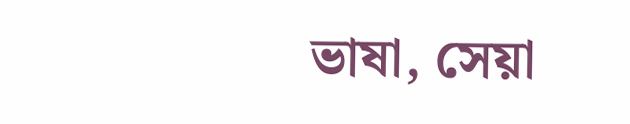ভাষা, সেয়া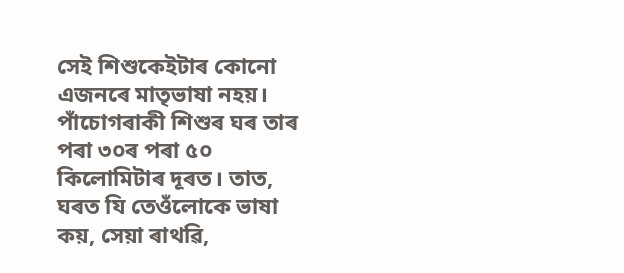সেই শিশুকেইটাৰ কোনো এজনৰে মাতৃভাষা নহয়। পাঁচোগৰাকী শিশুৰ ঘৰ তাৰ পৰা ৩০ৰ পৰা ৫০ কিলোমিটাৰ দূৰত। তাত, ঘৰত যি তেওঁলোকে ভাষা কয়, সেয়া ৰাথৱি,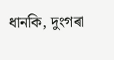ধানকি, দুংগৰা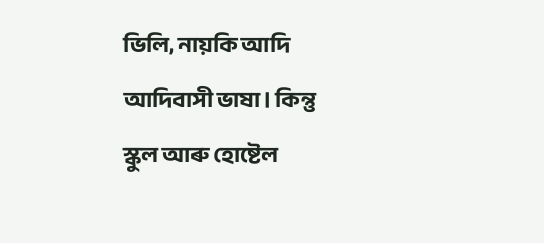ভিলি, নায়কি আদি আদিবাসী ভাষা। কিন্তু স্কুল আৰু হোষ্টেল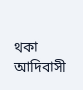থকা আদিবাসী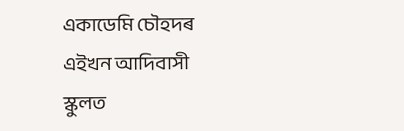একাডেমি চৌহদৰ এইখন আদিবাসী স্কুলত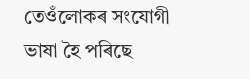তেওঁলোকৰ সংযোগী ভাষা হৈ পৰিছে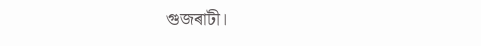গুজৰাটী।